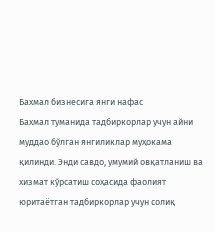Бахмал бизнесига янги нафас
Бахмал туманида тадбиркорлар учун айни муддао бўлган янгиликлар муҳокама қилинди. Энди савдо, умумий овқатланиш ва хизмат кўрсатиш соҳасида фаолият юритаётган тадбиркорлар учун солиқ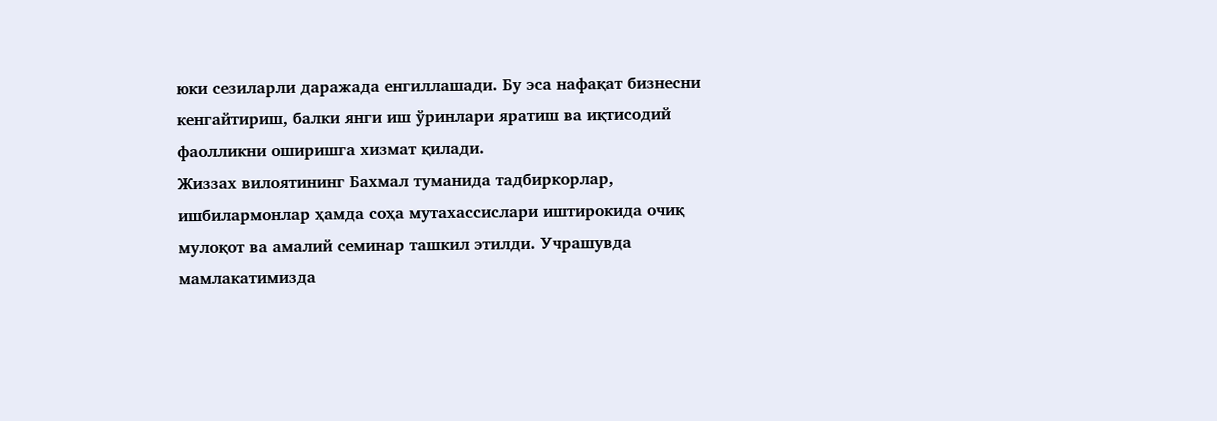юки сезиларли даражада енгиллашади. Бу эса нафақат бизнесни кенгайтириш, балки янги иш ўринлари яратиш ва иқтисодий фаолликни оширишга хизмат қилади.
Жиззах вилоятининг Бахмал туманида тадбиркорлар, ишбилармонлар ҳамда соҳа мутахассислари иштирокида очиқ мулоқот ва амалий семинар ташкил этилди. Учрашувда мамлакатимизда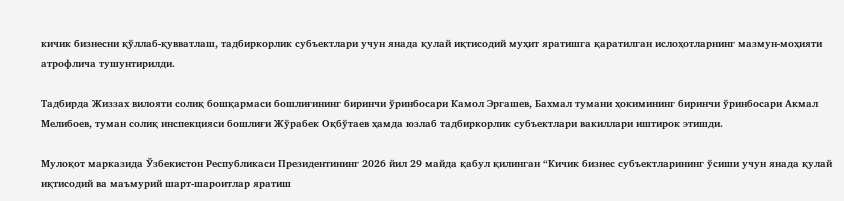кичик бизнесни қўллаб-қувватлаш, тадбиркорлик субъектлари учун янада қулай иқтисодий муҳит яратишга қаратилган ислоҳотларнинг мазмун-моҳияти атрофлича тушунтирилди.

Тадбирда Жиззах вилояти солиқ бошқармаси бошлиғининг биринчи ўринбосари Камол Эргашев, Бахмал тумани ҳокимининг биринчи ўринбосари Акмал Мелибоев, туман солиқ инспекцияси бошлиғи Жўрабек Оқбўтаев ҳамда юзлаб тадбиркорлик субъектлари вакиллари иштирок этишди.

Мулоқот марказида Ўзбекистон Республикаси Президентининг 2026 йил 29 майда қабул қилинган “Кичик бизнес субъектларининг ўсиши учун янада қулай иқтисодий ва маъмурий шарт-шароитлар яратиш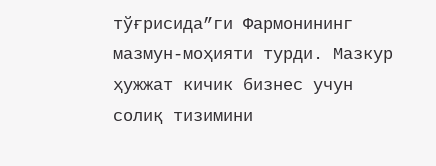тўғрисида”ги Фармонининг мазмун-моҳияти турди. Мазкур ҳужжат кичик бизнес учун солиқ тизимини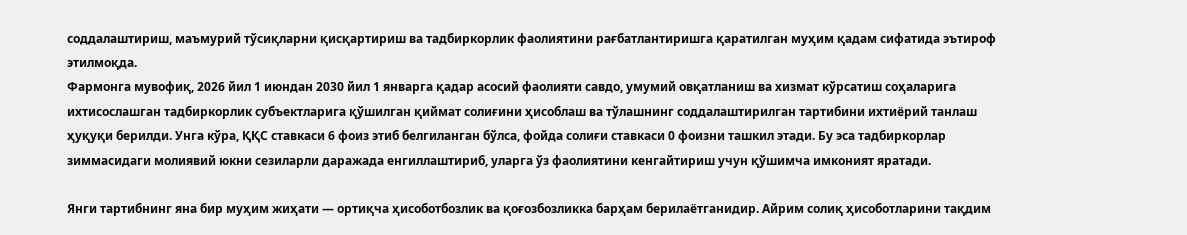соддалаштириш, маъмурий тўсиқларни қисқартириш ва тадбиркорлик фаолиятини рағбатлантиришга қаратилган муҳим қадам сифатида эътироф этилмоқда.
Фармонга мувофиқ, 2026 йил 1 июндан 2030 йил 1 январга қадар асосий фаолияти савдо, умумий овқатланиш ва хизмат кўрсатиш соҳаларига ихтисослашган тадбиркорлик субъектларига қўшилган қиймат солиғини ҳисоблаш ва тўлашнинг соддалаштирилган тартибини ихтиёрий танлаш ҳуқуқи берилди. Унга кўра, ҚҚС ставкаси 6 фоиз этиб белгиланган бўлса, фойда солиғи ставкаси 0 фоизни ташкил этади. Бу эса тадбиркорлар зиммасидаги молиявий юкни сезиларли даражада енгиллаштириб, уларга ўз фаолиятини кенгайтириш учун қўшимча имконият яратади.

Янги тартибнинг яна бир муҳим жиҳати — ортиқча ҳисоботбозлик ва қоғозбозликка барҳам берилаётганидир. Айрим солиқ ҳисоботларини тақдим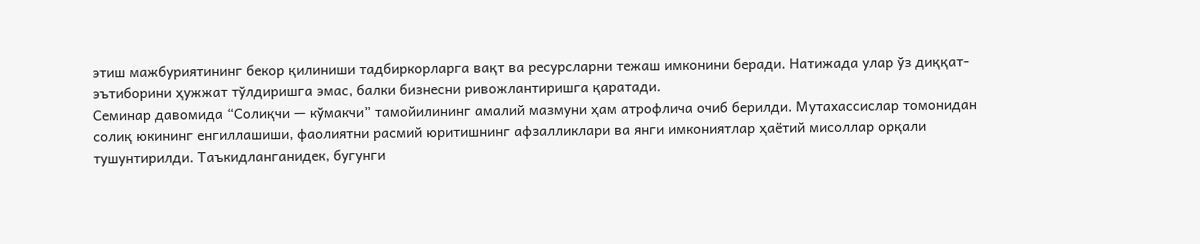этиш мажбуриятининг бекор қилиниши тадбиркорларга вақт ва ресурсларни тежаш имконини беради. Натижада улар ўз диққат-эътиборини ҳужжат тўлдиришга эмас, балки бизнесни ривожлантиришга қаратади.
Семинар давомида “Солиқчи — кўмакчи” тамойилининг амалий мазмуни ҳам атрофлича очиб берилди. Мутахассислар томонидан солиқ юкининг енгиллашиши, фаолиятни расмий юритишнинг афзалликлари ва янги имкониятлар ҳаётий мисоллар орқали тушунтирилди. Таъкидланганидек, бугунги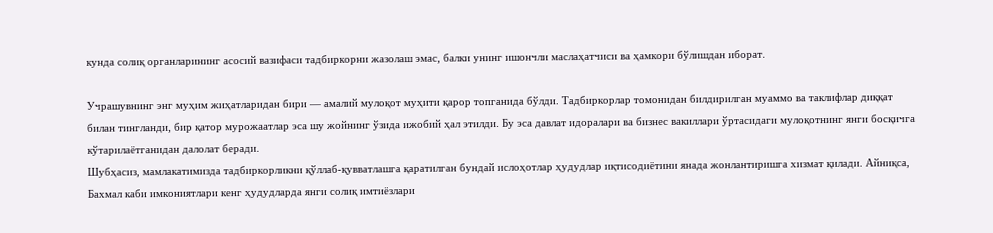кунда солиқ органларининг асосий вазифаси тадбиркорни жазолаш эмас, балки унинг ишончли маслаҳатчиси ва ҳамкори бўлишдан иборат.

Учрашувнинг энг муҳим жиҳатларидан бири — амалий мулоқот муҳити қарор топганида бўлди. Тадбиркорлар томонидан билдирилган муаммо ва таклифлар диққат билан тингланди, бир қатор мурожаатлар эса шу жойнинг ўзида ижобий ҳал этилди. Бу эса давлат идоралари ва бизнес вакиллари ўртасидаги мулоқотнинг янги босқичга кўтарилаётганидан далолат беради.
Шубҳасиз, мамлакатимизда тадбиркорликни қўллаб-қувватлашга қаратилган бундай ислоҳотлар ҳудудлар иқтисодиётини янада жонлантиришга хизмат қилади. Айниқса, Бахмал каби имкониятлари кенг ҳудудларда янги солиқ имтиёзлари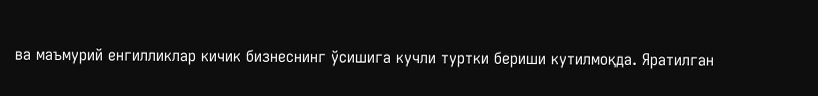ва маъмурий енгилликлар кичик бизнеснинг ўсишига кучли туртки бериши кутилмоқда. Яратилган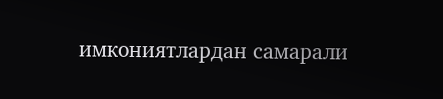имкониятлардан самарали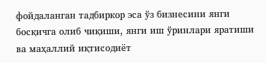фойдаланган тадбиркор эса ўз бизнесини янги босқичга олиб чиқиши, янги иш ўринлари яратиши ва маҳаллий иқтисодиёт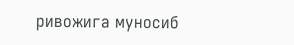ривожига муносиб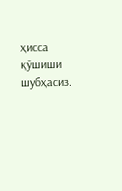ҳисса қўшиши шубҳасиз.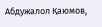Абдужалол Қаюмов,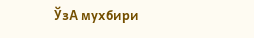ЎзА мухбири